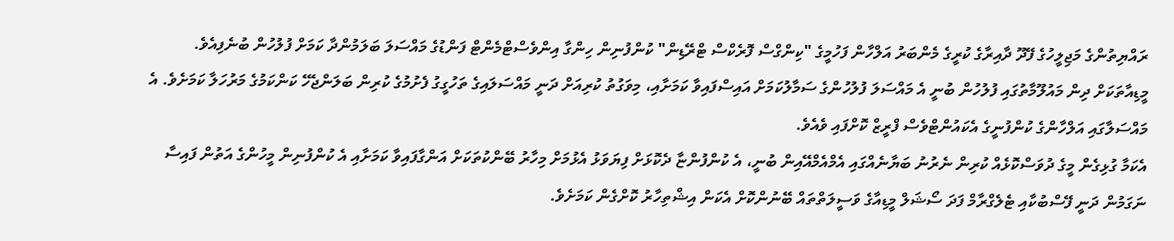ރައްޔިތުންގެ މަޖިލީހުގެ ފޭދޫ ދާއިރާގެ ކުރީގެ މެންބަރު އަލްހާން ފަހުމީގެ "ކިންގްސް ފޮރެކްސް ޓްރޭޑިން" ކުންފުނިން ހިންގާ އިންވެސްޓްމެންޓް ފަންޑުގެ މައްސަލަ ބަލަމުންދާ ކަމަށް ފުލުހުން ބުނެފިއެވެ.
މީޑިއާތަކަށް ދިން މައުލޫމާތުގައި ފުލުހުން ބުނީ އެ މައްސަލަ ފުލުހުންގެ ސަމާލުކަމަށް އައިސްފައިވާ ކަމަށާއި، މިވަގުތު ކުރިއަށް ދަނީ މައްސަލައިގެ ތަހުގީގު ފެށުމުގެ ކުރިން ބަލަންޖެހޭ ކަންކަމުގެ މަރުހަލާ ކަމަށެވެ. އެ މައްސަލާގައި އަލްހާންގެ ކުންފުނީގެ އެކައުންޓްވެސް ފްރީޒް ކޮށްފައި ވެއެވެ.
އެކަމާ ގުޅިގެން މީގެ ދުވަސްކޮޅެއް ކުރިން ނެރުނު ބަޔާނެއްގައި އެމްއެމްއޭއިން ބުނީ، އެ ކުންފުންޏާ ދެކޮޅަށް ފިޔަވަޅު އެޅުމަށް މިހާރު ބޭންކުތަކަށް އަންގާފައިވާ ކަމަށާއި އެ ކުންފުނިން މީހުންގެ އަތުން ފައިސާ ނަގަމުން ދަނީ ފޭސްބުކާއި ޓެލެގްރާމް ފަދަ ސޯޝަލް މީޑިއާގެ ވަސީލަތްތައް ބޭނުންކޮށް އެކަން އިޝްތިހާރު ކޮށްގެން ކަމަށެވެ.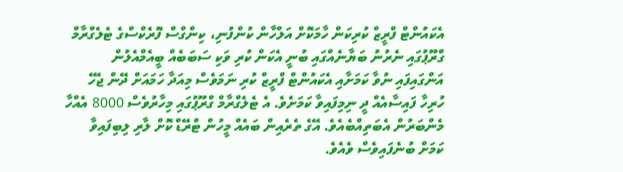އެކައުންޓް ފްރީޒް ކުރިކަން ހާމަކޮށް އަލްހާން ކުންފުނި، ކިންގްސް ފޮރެކްސްގެ ޓެލެގްރާމް ގްރޫޕުގައި ނެރުނު ބަޔާނެއްގައި ބުނީ އެކަން ކުރި ވަކި ސަބަބެއް ބީއެމްއެލުން އަންގައިފައި ނުވާ ކަމަށާއި އެކައުންޓް ފްރީޒް ކުރި ނަމަވެސް މިއަދާ ހަމައަށް ދޭން ޖެހޭ ހުރިހާ ފައިސާއެއް ދީ ނިމިފައިވާ ކަމަށެވެ. އެ ޓެލެގްރާމް ގްރޫޕުގައި މިހާރުވެސް 8000 އެއްހާ މެންބަރުން އެބަތިއްބެއެވެ. އޭގެ ތެރެއިން ބައެއް މީހުން ޓްރޭޑް ކޮށް ލާރި ލިބިފައިވާ ކަމަށް ބުނެފައިވެސް ވެއެވެ.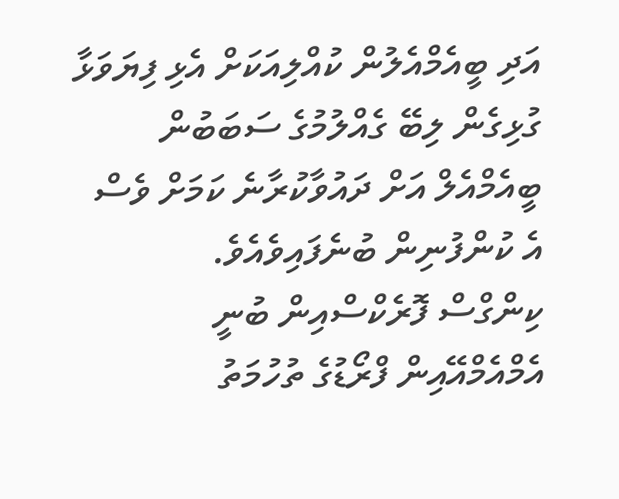އަދި ބީއެމްއެލުން ކުއްލިއަކަށް އެޅި ފިޔަވަޅާ ގުޅިގެން ލިބޭ ގެއްލުމުގެ ސަބަބުން ބީއެމްއެލް އަށް ދައުވާކުރާނެ ކަމަށް ވެސް އެ ކުންފުނިން ބުނެފައިވެއެވެ.
ކިންގްސް ފޮރެކްސްއިން ބުނީ އެމްއެމްއޭއިން ފްރޯޑުގެ ތުހުމަތު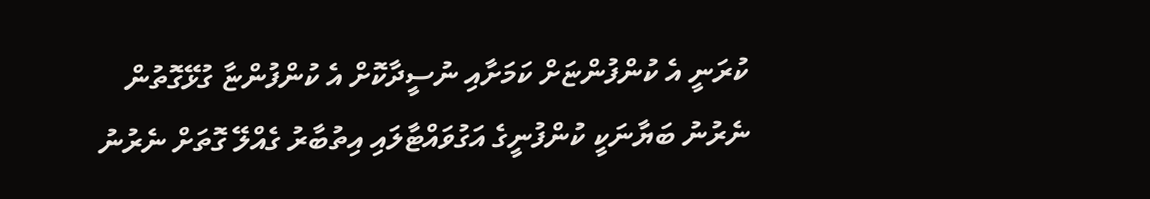ކުރަނީ އެ ކުންފުންޏަށް ކަމަށާއި ނުސީދާކޮށް އެ ކުންފުންޏާ ގުޅޭގޮތުން ނެރުނު ބަޔާނަކީ ކުންފުނީގެ އަގުވައްޓާލައި އިތުބާރު ގެއްލޭ ގޮތަށް ނެރުނު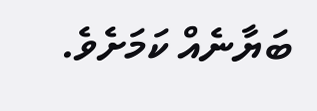ބަޔާނެއް ކަމަށެވެ.